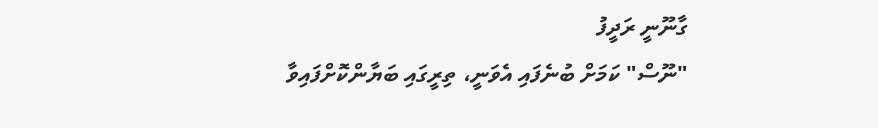ގާނޫނީ ރަދީފު
"ނޫސް" ކަމަށް ބުނެފައި އެވަނީ، ތިރީގައި ބަޔާންކޮށްފައިވާ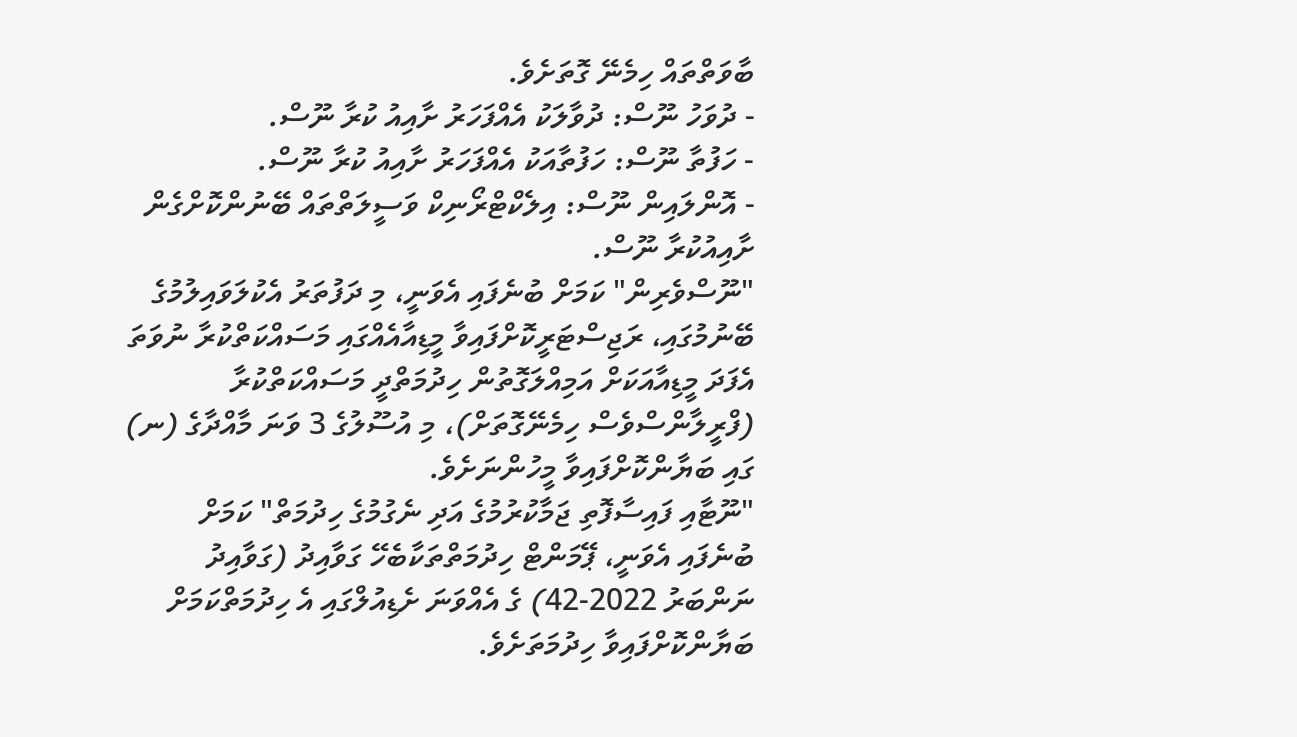ބާވަތްތައް ހިމެނޭ ގޮތަށެވެ.
- ދުވަހު ނޫސް: ދުވާލަކު އެއްފަހަރު ށާއިއު ކުރާ ނޫސް.
- ހަފުތާ ނޫސް: ހަފުތާއަކު އެއްފަހަރު ށާއިއު ކުރާ ނޫސް.
- އޮންލައިން ނޫސް: އިލެކްޓްރޯނިކް ވަސީލަތްތައް ބޭނުންކޮށްގެން ށާއިއުކުރާ ނޫސް.
"ނޫސްވެރިން" ކަމަށް ބުނެފައި އެވަނީ، މި ދަފުތަރު އެކުލަވައިލުމުގެ ބޭނުމުގައި، ރަޖިސްޓަރީކޮށްފައިވާ މީޑިއާއެއްގައި މަސައްކަތްކުރާ ނުވަތަ އެފަދަ މީޑިއާއަކަށް އަމިއްލަގޮތުން ހިދުމަތްދީ މަސައްކަތްކުރާ (ފްރީލާންސްވެސް ހިމެނޭގޮތަށް)، މި އުސޫލުގެ 3 ވަނަ މާއްދާގެ (ނ) ގައި ބަޔާންކޮށްފައިވާ މީހުންނަށެވެ.
"ނޫޓާއި ފައިސާފޮތި ޖަމާކުރުމުގެ އަދި ނެގުމުގެ ހިދުމަތް" ކަމަށް ބުނެފައި އެވަނީ، ޕޭމަންޓް ހިދުމަތްތަކާބެހޭ ގަވާއިދު (ގަވާއިދު ނަންބަރު 2022-42) ގެ އެއްވަނަ ށެޑިއުލްގައި އެ ހިދުމަތްކަމަށް ބަޔާންކޮށްފައިވާ ހިދުމަތަށެވެ.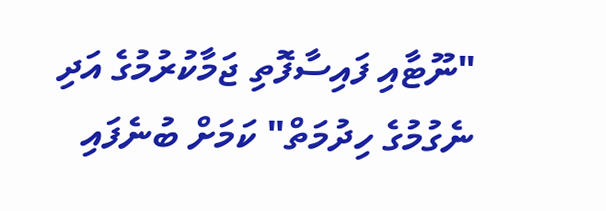"ނޫޓާއި ފައިސާފޮތި ޖަމާކުރުމުގެ އަދި ނެގުމުގެ ހިދުމަތް" ކަމަށް ބުނެފައި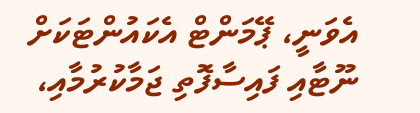އެވަނީ، ޕޭމަންޓް އެކައުންޓަކަށް ނޫޓާއި ފައިސާފޮތި ޖަމާކުރުމާއި،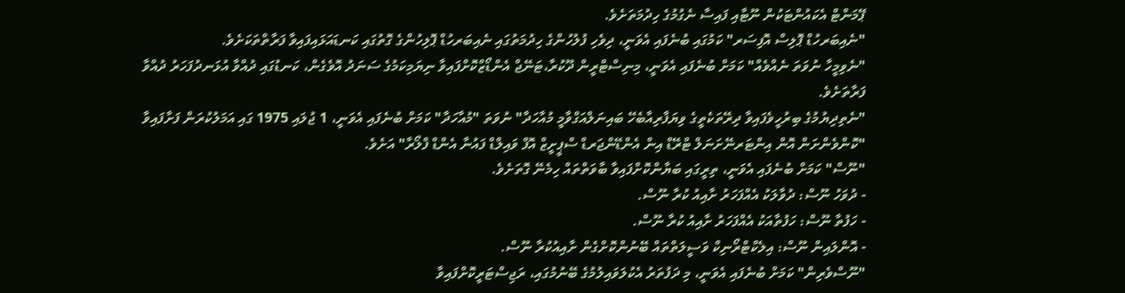ޕޭމަންޓް އެކައުންޓަކުން ނޫޓާއި ފައިސާ ނެގުމުގެ ހިދުމަތަށެވެ.
"ނެއިބަރހުޑް ޕޮލިސް އޮފިސަރ" ކަމުގައި ބުނެފައި އެވަނީ، ދިވެހި ފުލުހުންގެ ހިދުމަތުގައި ނެއިބަރހުޑް ޕޮލިހުންގެ ގޮތުގައި ކަނޑައަޅައިފައިވާ ފަރާތްތަކަށެވެ.
"ނެވިމީހާ ނުވަތަ ނެއްވެއް" ކަމަށް ބުނެފައި އެވަނީ، މިނިސްޓްރީން ދޫކުރާ،ޓަނޭޖް އެންޑޯޒްކޮށްފައިވާ ނިޔަމިކަމުގެ ސަނަދު އޮވެގެން، ކަނޑުގައި ދުއްވާ އުޅަނދުފަހަރު ދުއްވާ ފަރާތަށެވެ.
"ނެތިދިޔުމުގެ ބިރުހީވެފައިވާ ދިރޭތަކެތީގެ ވިޔަފާރިއާބެހޭ ބައިނަލްއަގްވާމީ މުއާހަދާ" ނުވަތަ "މުއާހަދާ" ކަމަށް ބުނެފައި އެވަނީ، 1 ޖުލައި 1975 ގައި އަމަލުކުރަން ފަށާފައިވާ "ކޮންވެންށަން އޮން އިންޓަރނޭށަނަލް ޓްރޭޑް އިން އެންޑޭންޖަރޑް ސްޕީށީޒް އޮފް ވައިލްޑް ފައުނާ އެންޑް ފްލޯރާ" އަށެވެ.
"ނޫސް" ކަމަށް ބުނެފައި އެވަނީ، ތިރީގައި ބަޔާންކޮށްފައިވާ ބާވަތްތައް ހިމެނޭ ގޮތަށެވެ.
- ދުވަހު ނޫސް: ދުވާލަކު އެއްފަހަރު ށާއިއު ކުރާ ނޫސް.
- ހަފުތާ ނޫސް: ހަފުތާއަކު އެއްފަހަރު ށާއިއު ކުރާ ނޫސް.
- އޮންލައިން ނޫސް: އިލެކްޓްރޯނިކް ވަސީލަތްތައް ބޭނުންކޮށްގެން ށާއިއުކުރާ ނޫސް.
"ނޫސްވެރިން" ކަމަށް ބުނެފައި އެވަނީ، މި ދަފުތަރު އެކުލަވައިލުމުގެ ބޭނުމުގައި، ރަޖިސްޓަރީކޮށްފައިވާ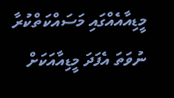މީޑިއާއެއްގައި މަސައްކަތްކުރާ ނުވަތަ އެފަދަ މީޑިއާއަކަށް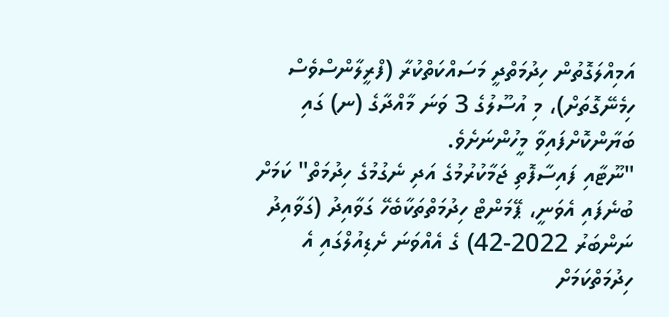އަމިއްލަގޮތުން ހިދުމަތްދީ މަސައްކަތްކުރާ (ފްރީލާންސްވެސް ހިމެނޭގޮތަށް)، މި އުސޫލުގެ 3 ވަނަ މާއްދާގެ (ނ) ގައި ބަޔާންކޮށްފައިވާ މީހުންނަށެވެ.
"ނޫޓާއި ފައިސާފޮތި ޖަމާކުރުމުގެ އަދި ނެގުމުގެ ހިދުމަތް" ކަމަށް ބުނެފައި އެވަނީ، ޕޭމަންޓް ހިދުމަތްތަކާބެހޭ ގަވާއިދު (ގަވާއިދު ނަންބަރު 2022-42) ގެ އެއްވަނަ ށެޑިއުލްގައި އެ ހިދުމަތްކަމަށް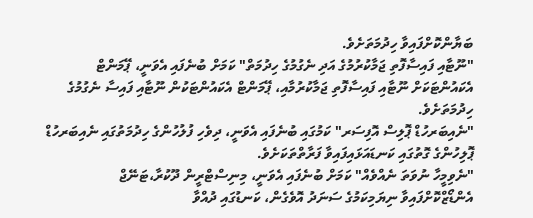ބަޔާންކޮށްފައިވާ ހިދުމަތަށެވެ.
"ނޫޓާއި ފައިސާފޮތި ޖަމާކުރުމުގެ އަދި ނެގުމުގެ ހިދުމަތް" ކަމަށް ބުނެފައި އެވަނީ، ޕޭމަންޓް އެކައުންޓަކަށް ނޫޓާއި ފައިސާފޮތި ޖަމާކުރުމާއި، ޕޭމަންޓް އެކައުންޓަކުން ނޫޓާއި ފައިސާ ނެގުމުގެ ހިދުމަތަށެވެ.
"ނެއިބަރހުޑް ޕޮލިސް އޮފިސަރ" ކަމުގައި ބުނެފައި އެވަނީ، ދިވެހި ފުލުހުންގެ ހިދުމަތުގައި ނެއިބަރހުޑް ޕޮލިހުންގެ ގޮތުގައި ކަނޑައަޅައިފައިވާ ފަރާތްތަކަށެވެ.
"ނެވިމީހާ ނުވަތަ ނެއްވެއް" ކަމަށް ބުނެފައި އެވަނީ، މިނިސްޓްރީން ދޫކުރާ،ޓަނޭޖް އެންޑޯޒްކޮށްފައިވާ ނިޔަމިކަމުގެ ސަނަދު އޮވެގެން، ކަނޑުގައި ދުއްވާ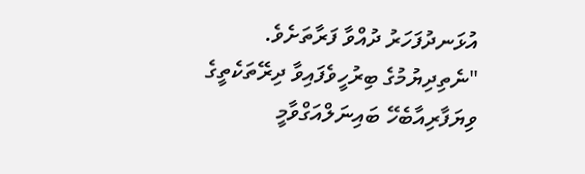އުޅަނދުފަހަރު ދުއްވާ ފަރާތަށެވެ.
"ނެތިދިޔުމުގެ ބިރުހީވެފައިވާ ދިރޭތަކެތީގެ ވިޔަފާރިއާބެހޭ ބައިނަލްއަގްވާމީ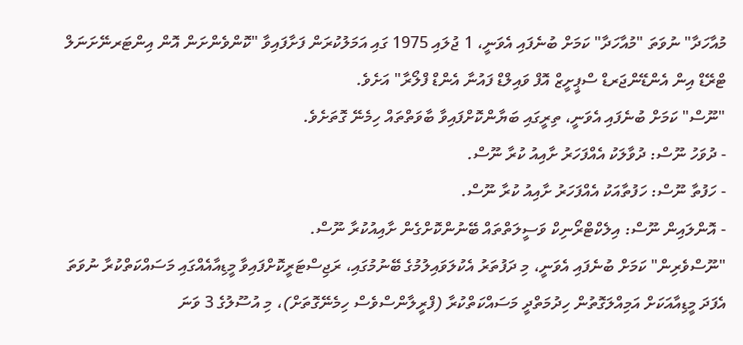މުއާހަދާ" ނުވަތަ "މުއާހަދާ" ކަމަށް ބުނެފައި އެވަނީ، 1 ޖުލައި 1975 ގައި އަމަލުކުރަން ފަށާފައިވާ "ކޮންވެންށަން އޮން އިންޓަރނޭށަނަލް ޓްރޭޑް އިން އެންޑޭންޖަރޑް ސްޕީށީޒް އޮފް ވައިލްޑް ފައުނާ އެންޑް ފްލޯރާ" އަށެވެ.
"ނޫސް" ކަމަށް ބުނެފައި އެވަނީ، ތިރީގައި ބަޔާންކޮށްފައިވާ ބާވަތްތައް ހިމެނޭ ގޮތަށެވެ.
- ދުވަހު ނޫސް: ދުވާލަކު އެއްފަހަރު ށާއިއު ކުރާ ނޫސް.
- ހަފުތާ ނޫސް: ހަފުތާއަކު އެއްފަހަރު ށާއިއު ކުރާ ނޫސް.
- އޮންލައިން ނޫސް: އިލެކްޓްރޯނިކް ވަސީލަތްތައް ބޭނުންކޮށްގެން ށާއިއުކުރާ ނޫސް.
"ނޫސްވެރިން" ކަމަށް ބުނެފައި އެވަނީ، މި ދަފުތަރު އެކުލަވައިލުމުގެ ބޭނުމުގައި، ރަޖިސްޓަރީކޮށްފައިވާ މީޑިއާއެއްގައި މަސައްކަތްކުރާ ނުވަތަ އެފަދަ މީޑިއާއަކަށް އަމިއްލަގޮތުން ހިދުމަތްދީ މަސައްކަތްކުރާ (ފްރީލާންސްވެސް ހިމެނޭގޮތަށް)، މި އުސޫލުގެ 3 ވަނަ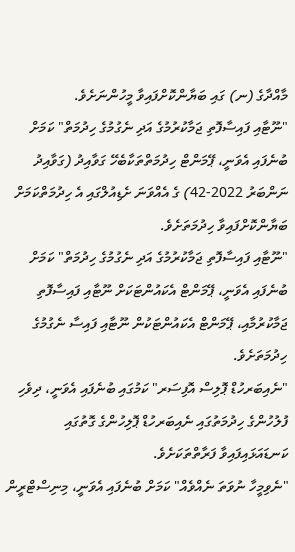މާއްދާގެ (ނ) ގައި ބަޔާންކޮށްފައިވާ މީހުންނަށެވެ.
"ނޫޓާއި ފައިސާފޮތި ޖަމާކުރުމުގެ އަދި ނެގުމުގެ ހިދުމަތް" ކަމަށް ބުނެފައި އެވަނީ، ޕޭމަންޓް ހިދުމަތްތަކާބެހޭ ގަވާއިދު (ގަވާއިދު ނަންބަރު 2022-42) ގެ އެއްވަނަ ށެޑިއުލްގައި އެ ހިދުމަތްކަމަށް ބަޔާންކޮށްފައިވާ ހިދުމަތަށެވެ.
"ނޫޓާއި ފައިސާފޮތި ޖަމާކުރުމުގެ އަދި ނެގުމުގެ ހިދުމަތް" ކަމަށް ބުނެފައި އެވަނީ، ޕޭމަންޓް އެކައުންޓަކަށް ނޫޓާއި ފައިސާފޮތި ޖަމާކުރުމާއި، ޕޭމަންޓް އެކައުންޓަކުން ނޫޓާއި ފައިސާ ނެގުމުގެ ހިދުމަތަށެވެ.
"ނެއިބަރހުޑް ޕޮލިސް އޮފިސަރ" ކަމުގައި ބުނެފައި އެވަނީ، ދިވެހި ފުލުހުންގެ ހިދުމަތުގައި ނެއިބަރހުޑް ޕޮލިހުންގެ ގޮތުގައި ކަނޑައަޅައިފައިވާ ފަރާތްތަކަށެވެ.
"ނެވިމީހާ ނުވަތަ ނެއްވެއް" ކަމަށް ބުނެފައި އެވަނީ، މިނިސްޓްރީން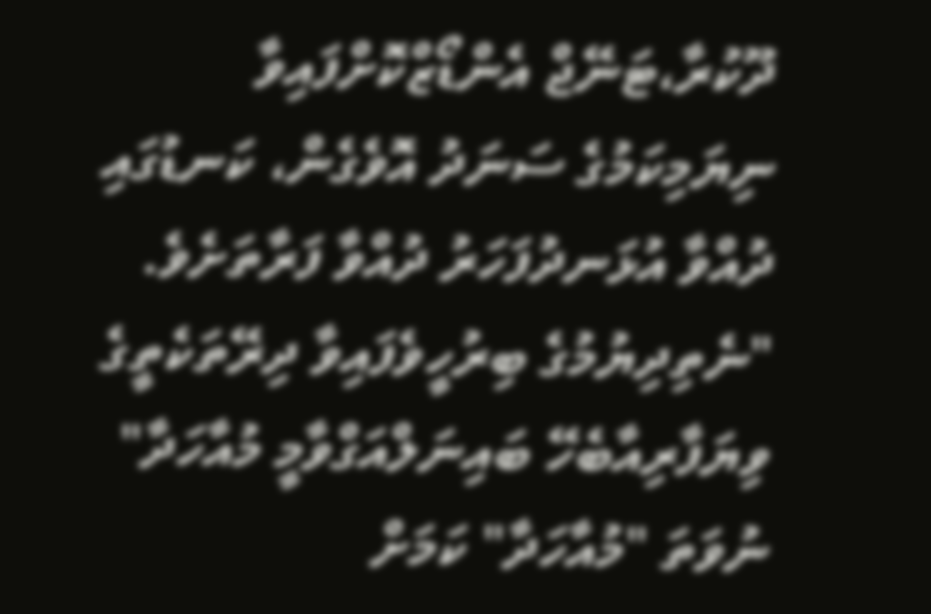ދޫކުރާ،ޓަނޭޖް އެންޑޯޒްކޮށްފައިވާ ނިޔަމިކަމުގެ ސަނަދު އޮވެގެން، ކަނޑުގައި ދުއްވާ އުޅަނދުފަހަރު ދުއްވާ ފަރާތަށެވެ.
"ނެތިދިޔުމުގެ ބިރުހީވެފައިވާ ދިރޭތަކެތީގެ ވިޔަފާރިއާބެހޭ ބައިނަލްއަގްވާމީ މުއާހަދާ" ނުވަތަ "މުއާހަދާ" ކަމަށް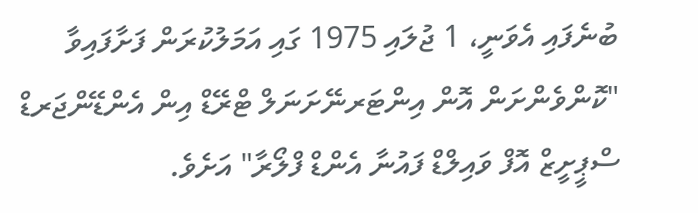ބުނެފައި އެވަނީ، 1 ޖުލައި 1975 ގައި އަމަލުކުރަން ފަށާފައިވާ "ކޮންވެންށަން އޮން އިންޓަރނޭށަނަލް ޓްރޭޑް އިން އެންޑޭންޖަރޑް ސްޕީށީޒް އޮފް ވައިލްޑް ފައުނާ އެންޑް ފްލޯރާ" އަށެވެ.